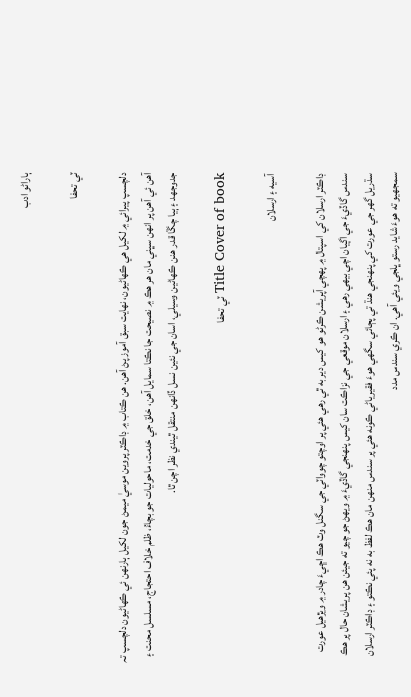ٻاراڻو ادب

ٽي تحفا

دلچسپ پيرائي ۾ لکيل هي ڪھاڻيون، نھايت سبق آموز پڻ آهن. ھن ڪتاب ۾ ڊاڪٽر پروين موسيٰ ميمڻ جون لکيل ٻارنھن ئي ڪھاڻيون دلچسپ تہ آهن ئي آهن پر انھن سڀني مان هر هڪ ۾ نصيحت جا نڪتا سمايل آهن، خلق جي خدمت، ماحوليات جو بچاءُ، ظلم خلاف احتجاج، مسلسل محنت ۽ جدوجھد ۽ ٻيا چڱا قدر هنن ڪھاڻين وسيلي، اسان جي نئين نسل ڏانھن منتقل ٿيندي نظر اچن ٿا.

Title Cover of book ٽي تحفا

آسيه ۽ ارسلان

ڊاڪٽر ارسلان کي اسپتال ۾ پهچي آپريشن ڪرڻو هو کيس دير به ٿي رهي هئي پر اوچتو چوواٽي جي سگنل وٽ هڪ اڇيءَ چادر ۾ ويڙهيل عورت سندس گاڏيءَ جي اڳيان اچي بيهي رهي ۽ ارسلان موقعي جي نزاڪت سان کيس پنهنجي گاڏيءَ ۾ ويهڻ جو چيو ته جيئن هن پريشان حال پر هڪ سڌريل گهر جي عورت کي پنهنجي هنڌ تي پڄائي سگهي هوءَ فقيرياڻي ڪونه هئي پر سندس منهن مان هڪ لفظ به نه پئي نڪتو ۽ ڊاڪٽر ارسلان سمجھيو ته هوءَ شايد رستو ڀلجي ويئي آهي. ان ڪري سندس مدد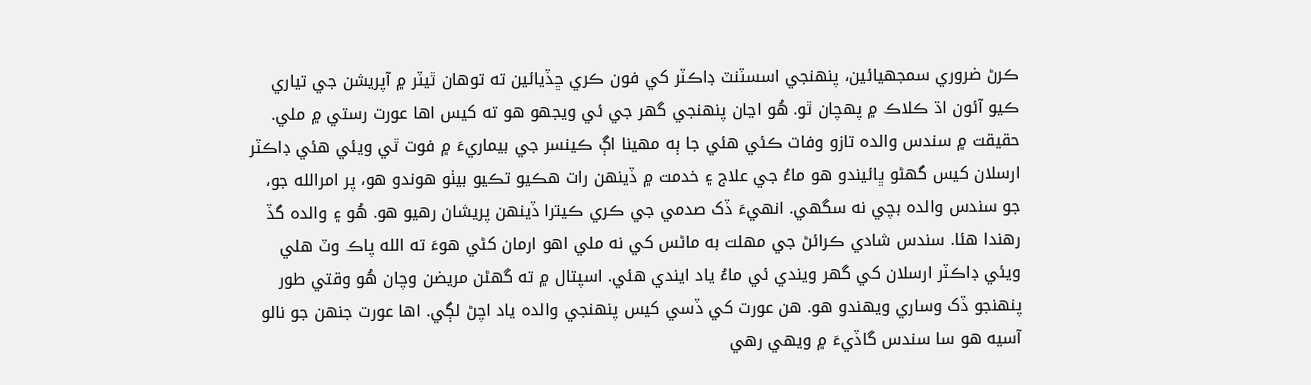ڪرڻ ضروري سمجهيائين، پنهنجي اسسٽنٽ ڊاڪٽر کي فون ڪري ڇڏيائين ته توهان ٿيٽر ۾ آپريشن جي تياري ڪيو آئون اڌ ڪلاڪ ۾ پهچان ٿو. هُو اڃان پنهنجي گھر جي ئي ويجھو هو ته کيس اها عورت رستي ۾ ملي. حقيقت ۾ سندس والده تازو وفات ڪئي هئي جا ٻه مهينا اڳ ڪينسر جي بيماريءَ ۾ فوت ٿي ويئي هئي ڊاڪٽر ارسلان کيس گھڻو ڀائيندو هو ماءُ جي علاج ۽ خدمت ۾ ڏينهن رات هڪيو تڪيو بيٺو هوندو هو، پر امرالله جو، جو سندس والده بچي نه سگهي. انهيءَ ڏک صدمي جي ڪري ڪيترا ڏينهن پريشان رهيو هو. هُو ۽ والده گڏ رهندا هئا. سندس شادي ڪرائڻ جي مهلت به ماڻس کي نه ملي اهو ارمان کڻي هوءَ ته الله پاڪ وٽ هلي ويئي ڊاڪٽر ارسلان کي گھر ويندي ئي ماءُ ياد ايندي هئي. اسپتال ۾ ته گھڻن مريضن وچان هُو وقتي طور پنهنجو ڏک وساري ويهندو هو. هن عورت کي ڏسي کيس پنهنجي والده ياد اچڻ لڳي. اها عورت جنهن جو نالو آسيه هو سا سندس گاڏيءَ ۾ ويهي رهي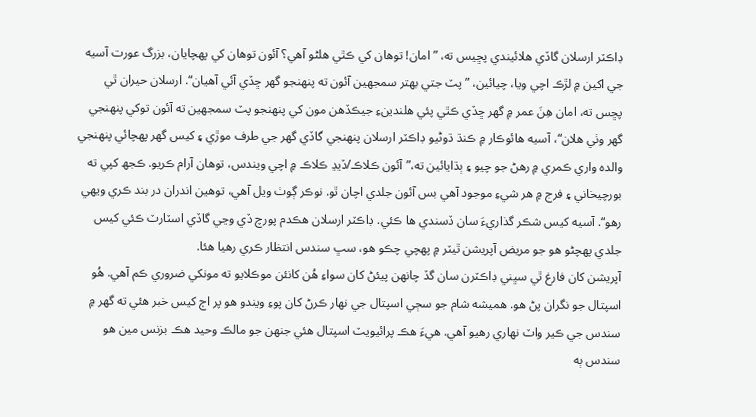ڊاڪٽر ارسلان گاڏي هلائيندي پڇيس ته، ”امان! توهان کي ڪٿي هلڻو آهي؟ آئون توهان کي پهچايان، بزرگ عورت آسيه جي اکين ۾ لڙڪ اچي ويا، چيائين، ”پٽ جتي بهتر سمجهين آئون ته پنهنجو گھر ڇڏي آئي آهيان“. ارسلان حيران ٿي پڇس ته، امان هِنَ عمر ۾ گھر ڇڏي ڪٿي پئي هلندينءِ جيڪڏهن مون کي پنهنجو پٽ سمجھين ته آئون توکي پنهنجي گھر وٺي هلان“، آسيه هائوڪار ۾ ڪنڌ ڌوڻيو ڊاڪٽر ارسلان پنهنجي گاڏي گھر جي طرف موڙي ۽ کيس گھر پهچائي پنهنجي والده واري ڪمري ۾ رهڻ جو چيو ۽ ٻڌايائين ته،”آئون ڪلاڪ/ڏيڍ ڪلاڪ ۾ اچي ويندس، توهان آرام ڪريو. ڪجھ کپي ته بورچيخاني ۽ فرج ۾ هر شيءِ موجود آهي بس آئون جلدي اچان ٿو. نوڪر ڳوٺ ويل آهي، توهين اندران در بند ڪري ويهي رهو“. آسيه کيس شڪر گذاريءَ سان ڏسندي ها ڪئي. ڊاڪٽر ارسلان هڪدم پورچ ڏي وڃي گاڏي اسٽارٽ ڪئي کيس جلدي پهچڻو هو جو مريض آپريشن ٿيٽر ۾ پهچي چڪو هو، سڀ سندس انتظار ڪري رهيا هئا.
آپريشن کان فارغ ٿي سڀني ڊاڪٽرن سان گڏ چانهن پيئڻ کان سواءِ هُن کانئن موڪلايو ته مونکي ضروري ڪم آهي. هُو اسپتال جو نگران پڻ هو. هميشه شام جو سڄي اسپتال جي نهار ڪرڻ کان پوءِ ويندو هو پر اڄ کيس خبر هئي ته گھر ۾ سندس جي ڪير واٽ نهاري رهيو آهي. هيءَ هڪ پرائيويٽ اسپتال هئي جنهن جو مالڪ وحيد هڪ بزنس مين هو سندس ٻه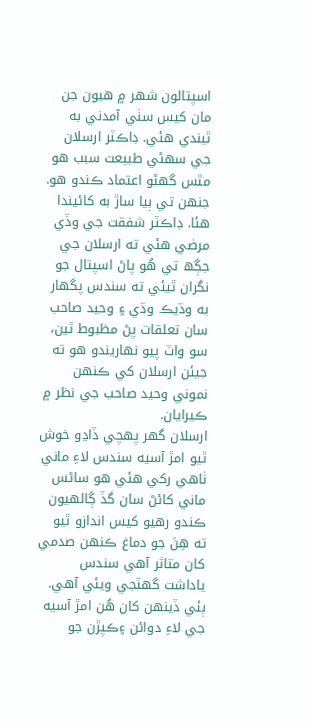اسپتالون شهر ۾ هيون جن مان کيس سٺي آمدني به ٿيندي هئي. ڊاڪٽر ارسلان جي سهڻي طبيعت سبب هو مٿس گھڻو اعتماد ڪندو هو. جنهن تي ٻيا ساڙ به کائيندا هئا. ڊاڪٽر شفقت جي وڏي مرضي هئي ته ارسلان جي جڳھ تي هُو پاڻ اسپتال جو نگران ٿيئي ته سندس پگهار به وڌيڪ وڌي ۽ وحيد صاحب سان تعلقات پڻ مظبوط ٿين، سو واٽ پيو نهاريندو هو ته جيئن ارسلان کي ڪنهن نموني وحيد صاحب جي نظر ۾ ڪيرايان.
ارسلان گھر پهچي ڏاڍو خوش ٿيو امڙ آسيه سندس لاءِ ماني ٺاهي رکي هئي هو ساڻس ماني کائڻ سان گڏ ڳالهيون ڪندو رهيو کيس اندازو ٿيو ته هِنَ جو دماغ ڪنهن صدمي کان متاثر آهي سندس ياداشت گھٽجي ويئي آهي. ٻئي ڏينهن کان هُن امڙ آسيه جي لاءِ دوائن ۽ڪپڙن جو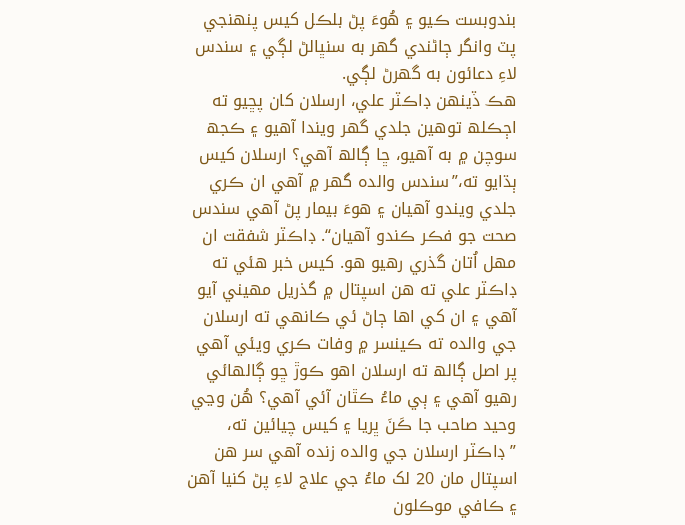بندوبست ڪيو ۽ هُوءَ پڻ بلڪل کيس پنهنجي پٽ وانگر ڄاڻندي گھر به سنڀالڻ لڳي ۽ سندس لاءِ دعائون به گهرڻ لڳي.
هڪ ڏينهن ڊاڪٽر علي، ارسلان کان پڇيو ته اڄڪلھ توهين جلدي گھر ويندا آهيو ۽ ڪجھ سوچن ۾ به آهيو، ڇا ڳالھ آهي؟ ارسلان کيس ٻڌايو ته،”سندس والده گھر ۾ آهي ان ڪري جلدي ويندو آهيان ۽ هوءَ بيمار پڻ آهي سندس صحت جو فڪر ڪندو آهيان“. ڊاڪٽر شفقت ان مهل اُتان گذري رهيو هو. کيس خبر هئي ته ڊاڪٽر علي ته هن اسپتال ۾ گذريل مهيني آيو آهي ۽ ان کي اها ڄاڻ ئي ڪانهي ته ارسلان جي والده ته ڪينسر ۾ وفات ڪري ويئي آهي پر اصل ڳالھ ته ارسلان اهو ڪوڙ ڇو ڳالهائي رهيو آهي ۽ ٻي ماءُ ڪٿان آئي آهي؟ هُن وڃي وحيد صاحب جا ڪَنَ ڀريا ۽ کيس چيائين ته، ”ڊاڪٽر ارسلان جي والده زنده آهي سر هن اسپتال مان 20 لک ماءُ جي علاج لاءِ پڻ کنيا آهن ۽ ڪافي موڪلون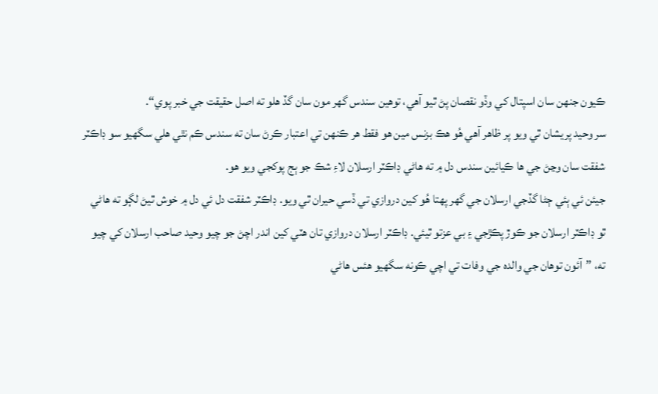ڪيون جنهن سان اسپتال کي وڏو نقصان پڻ ٿيو آهي، توهين سندس گھر مون سان گڏ هلو ته اصل حقيقت جي خبر پوي“.
سر وحيد پريشان ٿي ويو پر ظاهر آهي هُو هڪ بزنس مين هو فقط هر ڪنهن تي اعتبار ڪرڻ سان ته سندس ڪم نٿي هلي سگهيو سو ڊاڪٽر شفقت سان وڃڻ جي ها ڪيائين سندس دل ۾ ته هاڻي ڊاڪٽر ارسلان لاءِ شڪ جو ٻج پوکجي ويو هو.
جيئن ئي ٻئي ڄڻا گڏجي ارسلان جي گھر پهتا هُو کين دروازي تي ڏسي حيران ٿي ويو. ڊاڪٽر شفقت دل ئي دل ۾ خوش ٿيڻ لڳو ته هاڻي ٿو ڊاڪٽر ارسلان جو ڪوڙ پڪڙجي ۽ بي عزتو ٿيئي. ڊاڪٽر ارسلان دروازي تان هٽي کين اندر اچڻ جو چيو وحيد صاحب ارسلان کي چيو ته، ”آئون توهان جي والده جي وفات تي اچي ڪونه سگهيو هئس هاڻي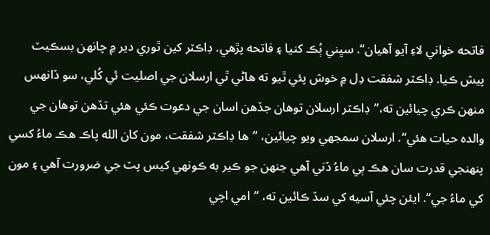فاتحه خواني لاءِ آيو آهيان“. سڀني ٻُڪ کنيا ۽ فاتحه پڙهي. ڊاڪٽر کين ٿوري دير ۾ چانهن بسڪيٽ پيش ڪيا. ڊاڪٽر شفقت دِل ۾ خوش پئي ٿيو ته هاڻي ٿي ارسلان جي اصليت ئي کُلي، سو ڏانهس منهن ڪري چيائين ته،”ڊاڪٽر ارسلان توهان جڏهن اسان جي دعوت ڪئي هئي تڏهن توهان جي والده حيات هئي“. ارسلان سمجھي ويو چيائين، ”ها ڊاڪٽر شفقت، مون کان الله پاڪ هڪ ماءُ کسي پنهنجي قدرت سان هڪ ٻي ماءُ ڏني آهي جنهن جو ڪير به ڪونهي کيس پٽ جي ضرورت آهي ۽ مون کي ماءُ جي“. ايئن چئي آسيه کي سڏ ڪائين ته، ”امي اچي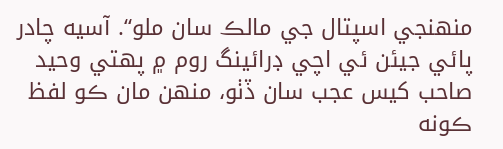منهنجي اسپتال جي مالڪ سان ملو“. آسيه چادر پائي جيئن ئي اچي ڊرائينگ روم ۾ پهتي وحيد صاحب کيس عجب سان ڏٺو، منهن مان ڪو لفظ ڪونه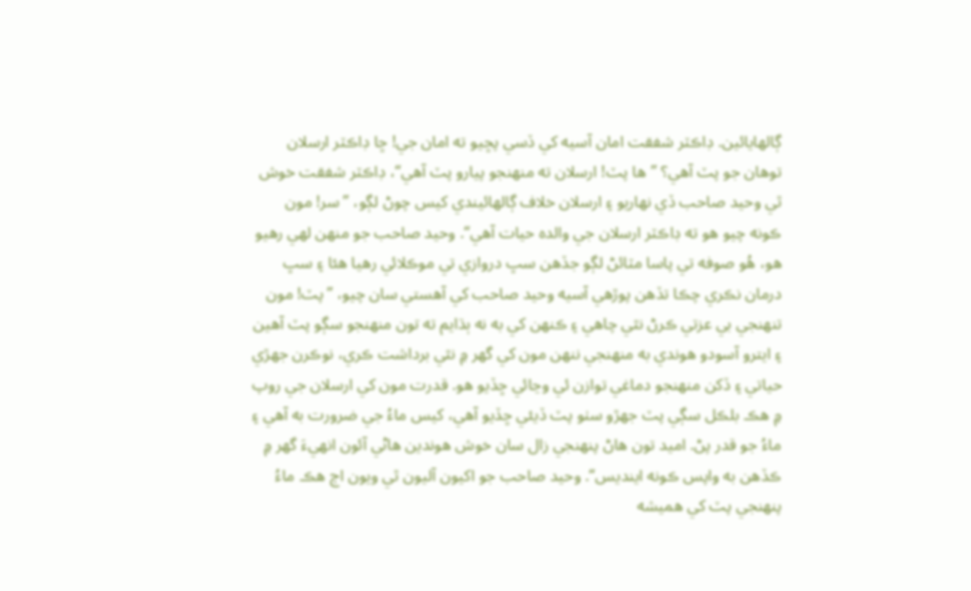ڳالهايائين. ڊاڪٽر شفقت امان آسيه کي ڏسي پڇيو ته امان جي! ڇا ڊاڪٽر ارسلان توهان جو پٽ آهي؟ ”ها پٽ! ارسلان ته منهنجو پيارو پٽ آهي“، ڊاڪٽر شفقت خوش ٿي وحيد صاحب ڏي نهاريو ۽ ارسلان خلاف ڳالهائيندي کيس چوڻ لڳو، ”سر! مون ڪونه چيو هو ته ڊاڪٽر ارسلان جي والده حيات آهي“. وحيد صاحب جو منهن لهي رهيو هو، هُو صوفه تي پاسا مٽائڻ لڳو جڏهن سڀ دروازي تي موڪلائي رهيا هئا ۽ سڀ درمان نڪري چڪا تڏهن پوڙهي آسيه وحيد صاحب کي آهستي سان چيو، ”پٽ! مون تنهنجي بي عزتي ڪرڻ نٿي چاهي ۽ ڪنهن کي به نه ٻڌايم ته تون منهنجو سڳو پٽ آهين ۽ ايترو آسودو هوندي به منهنجي ننهن مون کي گھر ۾ نٿي برداشت ڪري، نوڪرن جهڙي حياتي ۽ ڏکن منهنجو دماغي توازن ئي وڃائي ڇڏيو هو. قدرت مون کي ارسلان جي روپ ۾ هڪ بلڪل سڳي پٽ جهڙو سٺو پٽ ڏيئي ڇڏيو آهي، کيس ماءُ جي ضرورت به آهي ۽ ماءُ جو قدر پڻ. اميد تون هاڻ پنهنجي زال سان خوش هوندين هاڻي آئون انهيءَ گھر ۾ ڪڏهن به واپس ڪونه اينديس“. وحيد صاحب جو اکيون آليون ٿي ويون اڄ هڪ ماءُ پنهنجي پٽ کي هميشه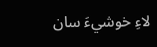لاءِ خوشيءَ سان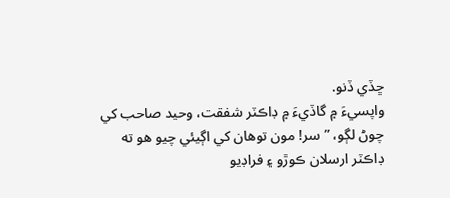ڇڏي ڏنو.
واپسيءَ ۾ گاڏيءَ ۾ ڊاڪٽر شفقت، وحيد صاحب کي چوڻ لڳو، ”سر! مون توهان کي اڳيئي چيو هو ته ڊاڪٽر ارسلان ڪوڙو ۽ فراڊيو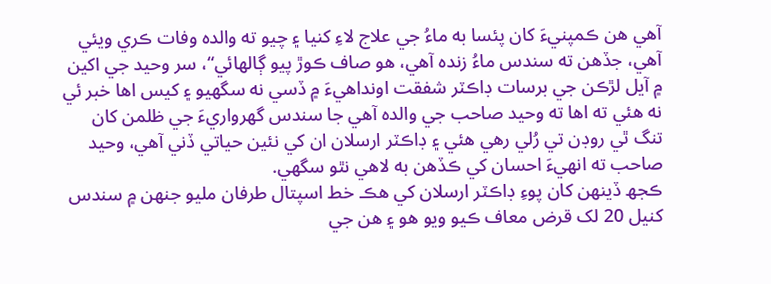آهي هن ڪمپنيءَ کان پئسا به ماءُ جي علاج لاءِ کنيا ۽ چيو ته والده وفات ڪري ويئي آهي، جڏهن ته سندس ماءُ زنده آهي، هو صاف ڪوڙ پيو ڳالهائي“، سر وحيد جي اکين ۾ آيل لڙڪن جي برسات ڊاڪٽر شفقت اونداهيءَ ۾ ڏسي نه سگهيو ۽ کيس اها خبر ئي نه هئي ته اها ته وحيد صاحب جي والده آهي جا سندس گھرواريءَ جي ظلمن کان تنگ ٿي روڊن تي رُلي رهي هئي ۽ ڊاڪٽر ارسلان ان کي نئين حياتي ڏني آهي، وحيد صاحب ته انهيءَ احسان کي ڪڏهن به لاهي نٿو سگهي.
ڪجھ ڏينهن کان پوءِ ڊاڪٽر ارسلان کي هڪ خط اسپتال طرفان مليو جنهن ۾ سندس کنيل 20 لک قرض معاف ڪيو ويو هو ۽ هن جي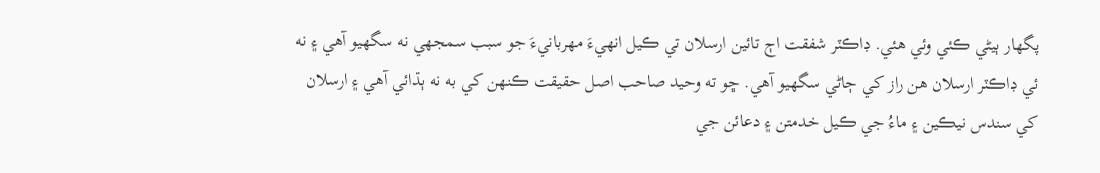پگهار ٻيڻي ڪئي وئي هئي. ڊاڪٽر شفقت اڄ تائين ارسلان تي ڪيل انهيءَ مهربانيءَ جو سبب سمجھي نه سگهيو آهي ۽ نه ئي ڊاڪٽر ارسلان هن راز کي ڄاڻي سگهيو آهي. ڇو ته وحيد صاحب اصل حقيقت ڪنهن کي به نه ٻڌائي آهي ۽ ارسلان کي سندس نيڪين ۽ ماءُ جي ڪيل خدمتن ۽ دعائن جي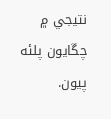نتيجي ۾ چڱايون پلئه پيون.